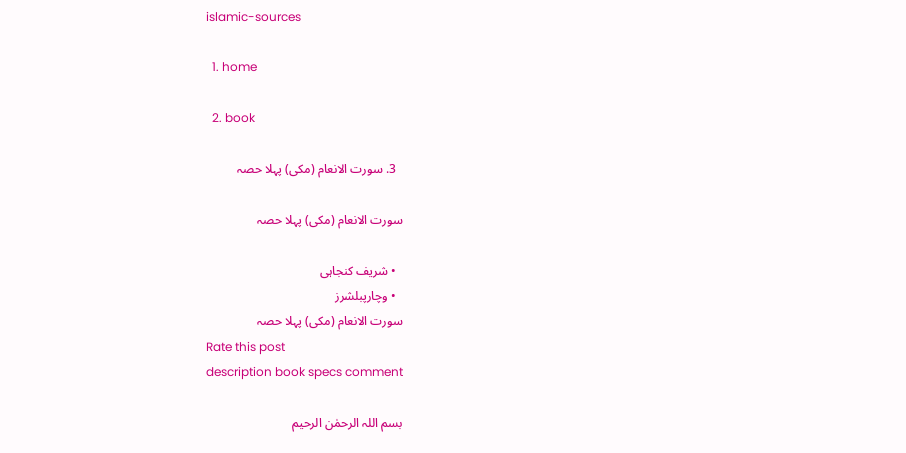islamic-sources

  1. home

  2. book

  3. سورت الانعام (مکی) پہلا حصہ

سورت الانعام (مکی) پہلا حصہ

  • شریف کنجاہی
  • وچارپبلشرز
سورت الانعام (مکی) پہلا حصہ
Rate this post
description book specs comment

بسم اللہ الرحمٰن الرحیم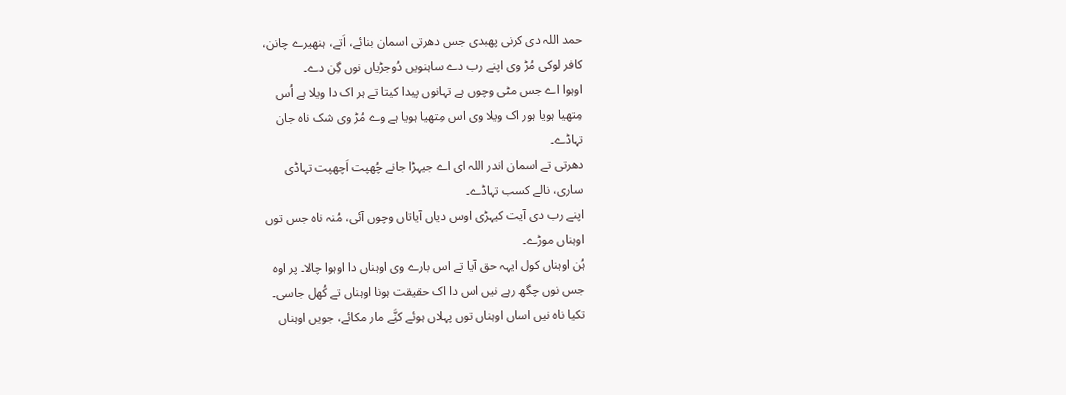حمد اللہ دی کرنی پھبدی جس دھرتی اسمان بنائے، اَتے، ہنھیرے چانن،
کافر لوکی مُڑ وی اپنے رب دے ساہنویں دُوجڑیاں نوں گِن دے۔
اوہوا اے جس مٹی وچوں ہے تہانوں پیدا کیتا تے ہر اک دا ویلا ہے اُس
مِتھیا ہویا ہور اک ویلا وی اس مِتھیا ہویا ہے وے مُڑ وی شک ناہ جان
تہاڈے۔
دھرتی تے اسمان اندر اللہ ای اے جیہڑا جانے چُھپت اَچھپت تہاڈی
ساری، نالے کسب تہاڈے۔
اپنے رب دی آیت کیہڑی اوس دیاں آیاتاں وچوں آئی، مُنہ ناہ جس توں
اوہناں موڑے۔
ہُن اوہناں کول ایہہ حق آیا تے اس بارے وی اوہناں دا اوہوا چالا۔ پر اوہ
جس نوں چگھ رہے نیں اس دا اک حقیقت ہونا اوہناں تے کُھل جاسی۔
تکیا ناہ نیں اساں اوہناں توں پہلاں ہوئے کنَِّے مار مکائے، جویں اوہناں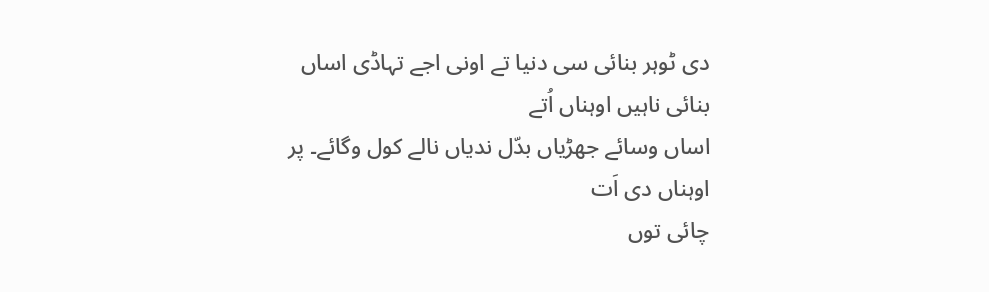دی ٹوہر بنائی سی دنیا تے اونی اجے تہاڈی اساں بنائی ناہیں اوہناں اُتے
اساں وسائے جھڑیاں بدّل ندیاں نالے کول وگائے۔ پر اوہناں دی اَت
چائی توں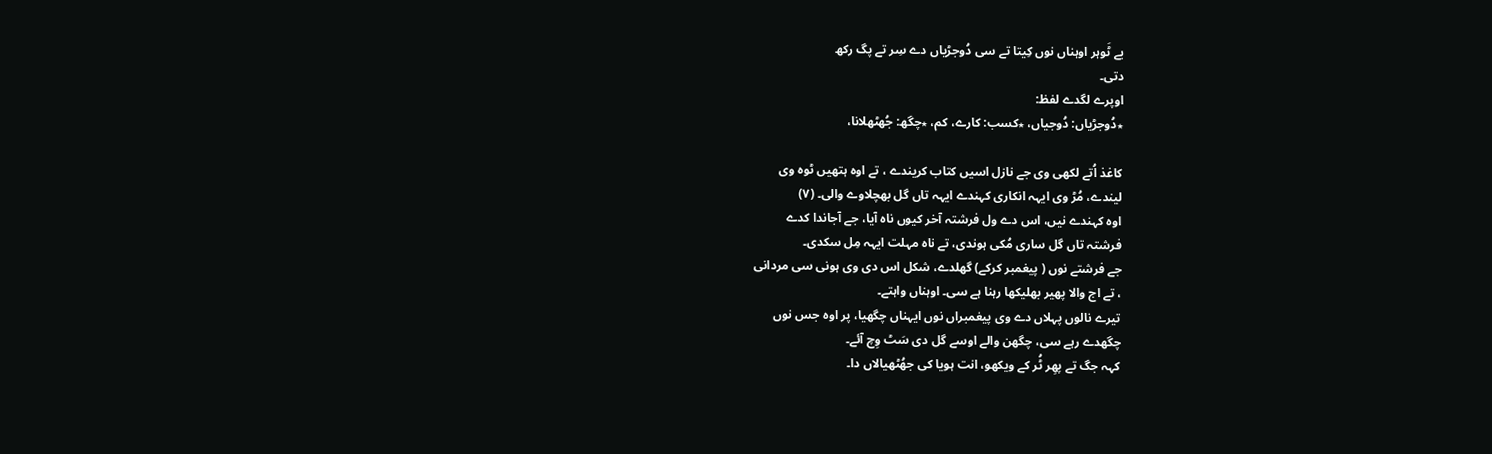بے ٹَوہر اوہناں نوں کِیتا تے سی دُوجڑیاں دے سِر تے پگ رکھ
دتی۔
اوپرے لگدے لفظ:
٭دُوجڑیاں: دُوجیاں، ٭کسب: کارے، کم، ٭چگھ: جُھٹھلانا،

کاغذ اُتے لکھی وی جے نازل اسیں کتاب کریندے ، تے اوہ ہتھیں ٹوہ وی
لیندے، مُڑ وی ایہہ انکاری کہندے ایہہ تاں گل بھچلاوے والی۔ (٧)
اوہ کہندے نیں، اس دے ول فرشتہ آخر کیوں ناہ آیا، جے آجاندا کدے
فرشتہ تاں گل ساری مُکی ہوندی، تے ناہ مہلت ایہہ مِل سکدی۔
جے فرشتے نوں ( پیغمبر کرکے) گھلدے، شکل اس دی وی ہونی سی مردانی
، تے اج والا پھیر بھلیکھا رہنا ہے سی۔ اوہناں واہتے۔
تیرے نالوں پہلاں دے وی پیغمبراں نوں ایہناں چگھیا، پر اوہ جس نوں
چگھدے رہے سی، چگھن والے اوسے گل دی سَٹ وِچ آئے۔
کہہ جگ تے پھِر ٹُر کے ویکھو، انت ہویا کی جھُٹھیالاں دا۔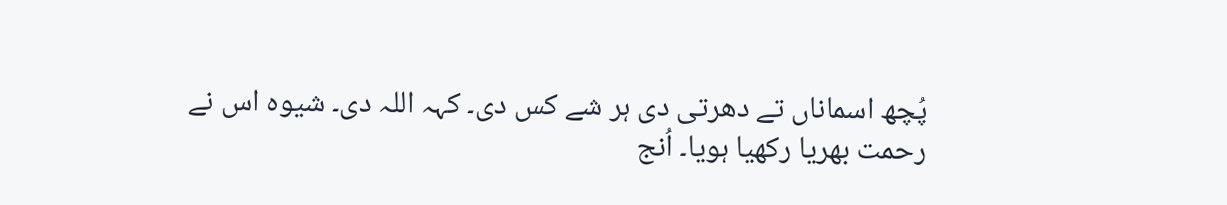پُچھ اسماناں تے دھرتی دی ہر شے کس دی۔ کہہ اللہ دی۔ شیوہ اس نے
رحمت بھریا رکھیا ہویا۔ اُنج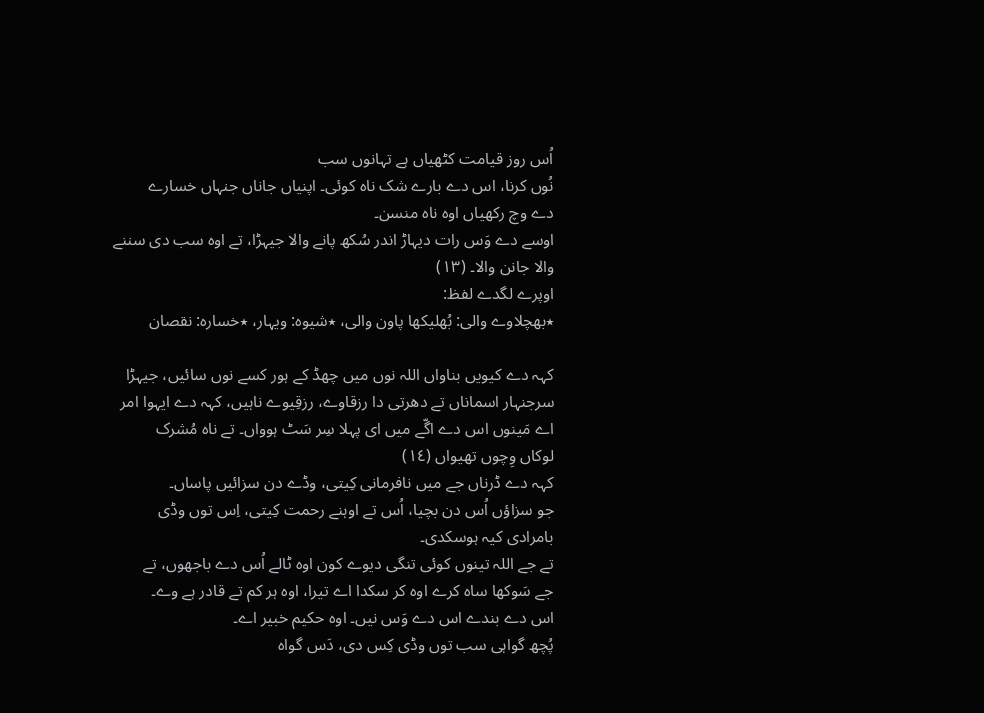اُس روز قیامت کٹھیاں ہے تہانوں سب
نُوں کرنا، اس دے بارے شک ناہ کوئی۔ اپنیاں جاناں جنہاں خسارے
دے وچ رکھیاں اوہ ناہ منسن۔
اوسے دے وَس رات دیہاڑ اندر سُکھ پانے والا جیہڑا، تے اوہ سب دی سننے
والا جانن والا۔ (١٣)
اوپرے لگدے لفظ:
٭بھچلاوے والی: بُھلیکھا پاون والی، ٭شیوہ: ویہار، ٭خسارہ: نقصان

کہہ دے کیویں بناواں اللہ نوں میں چھڈ کے ہور کسے نوں سائیں، جیہڑا
سرجنہار اسماناں تے دھرتی دا رزقاوے، رزقِیوے ناہیں، کہہ دے ایہوا امر
اے مَینوں اس دے اگّے میں ای پہلا سِر سَٹ ہوواں۔ تے ناہ مُشرک
لوکاں وِچوں تھیواں (١٤)
کہہ دے ڈرناں جے میں نافرمانی کِیتی، وڈے دن سزائیں پاساں۔
جو سزاؤں اُس دن بچیا، اُس تے اوہنے رحمت کِیتی، اِس توں وڈی
بامرادی کیہ ہوسکدی۔
تے جے اللہ تینوں کوئی تنگی دیوے کون اوہ ٹالے اُس دے باجھوں، تے
جے سَوکھا ساہ کرے اوہ کر سکدا اے تیرا، اوہ ہر کم تے قادر ہے وے۔
اس دے بندے اس دے وَس نیں۔ اوہ حکیم خبیر اے۔
پُچھ گواہی سب توں وڈی کِس دی، دَس گواہ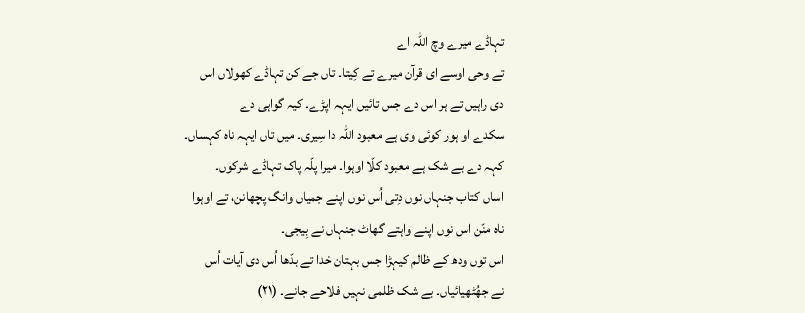تہاڈے میرے وچ اللہ اے
تے وحی اوسے ای قرآن میرے تے کِیتا۔ تاں جے کن تہاڈے کھولاں اس
دی راہیں تے ہر اس دے جس تائیں ایہہ اپڑے۔ کیہ گواہی دے
سکدے او ہور کوئی وی ہے معبود اللہ دا سِیری۔ میں تاں ایہہ ناہ کہساں۔
کہہ دے بے شک ہے معبود کلّا اوہوا۔ میرا پلّہ پاک تہاڈے شرکوں۔
اساں کتاب جنہاں نوں دِتی اُس نوں اپنے جمیاں وانگ پچھانن، تے اوہوا
ناہ منّن اس نوں اپنے واہتے گھاٹ جنہاں نے بِیجی۔
اس توں ودھ کے ظالم کیہڑا جس بہتان خدا تے بدّھا اُس دی آیات اُس
نے جھُٹھیائیاں۔ بے شک ظلمی نہیں فلاحے جانے۔ (٢١)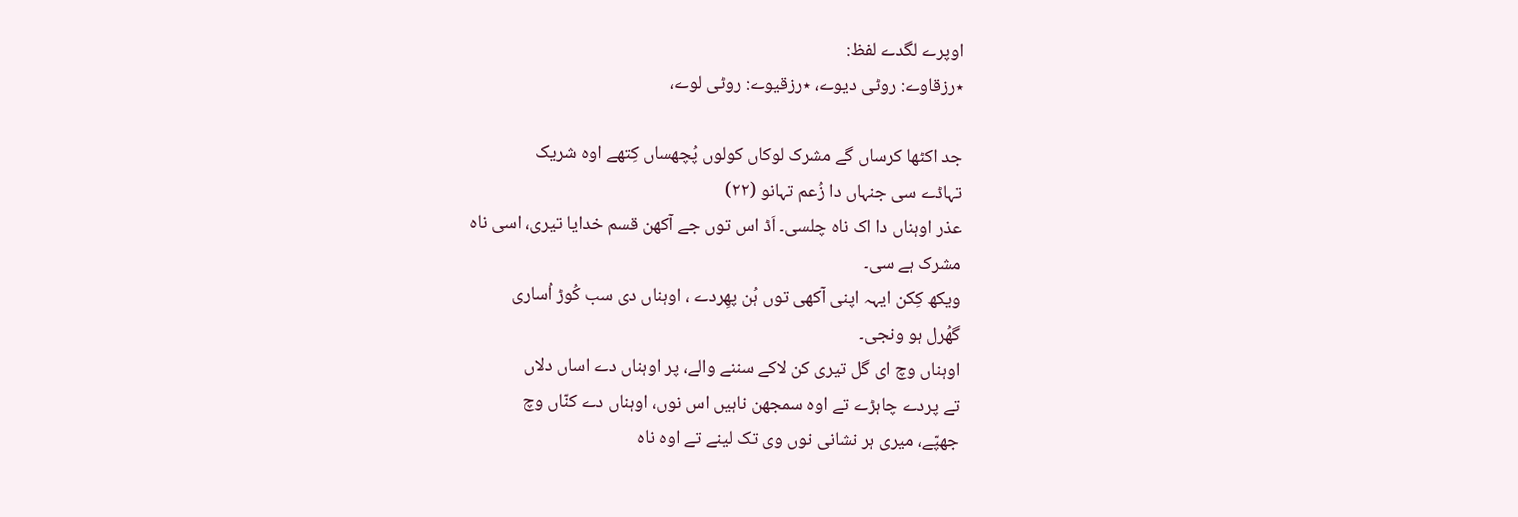اوپرے لگدے لفظ:
٭رزقاوے: روٹی دیوے، ٭رزقیوے: روٹی لوے،

جد اکٹھا کرساں گے مشرک لوکاں کولوں پُچھساں کِتھے اوہ شریک
تہاڈے سی جنہاں دا زُعم تہانو (٢٢)
عذر اوہناں دا اک ناہ چلسی۔ اَڈ اس توں جے آکھن قسم خدایا تیری، اسی ناہ
مشرک ہے سی۔
ویکھ کِکن ایہہ اپنی آکھی توں ہُن پھِردے ، اوہناں دی سب کُوڑ اُساری
گھُرل ہو ونجی۔
اوہناں وچ ای گل تیری کن لاکے سننے والے، پر اوہناں دے اساں دلاں
تے پردے چاہڑے تے اوہ سمجھن ناہیں اس نوں، اوہناں دے کنّاں وچ
جھپّے، میری ہر نشانی نوں وی تک لینے تے اوہ ناہ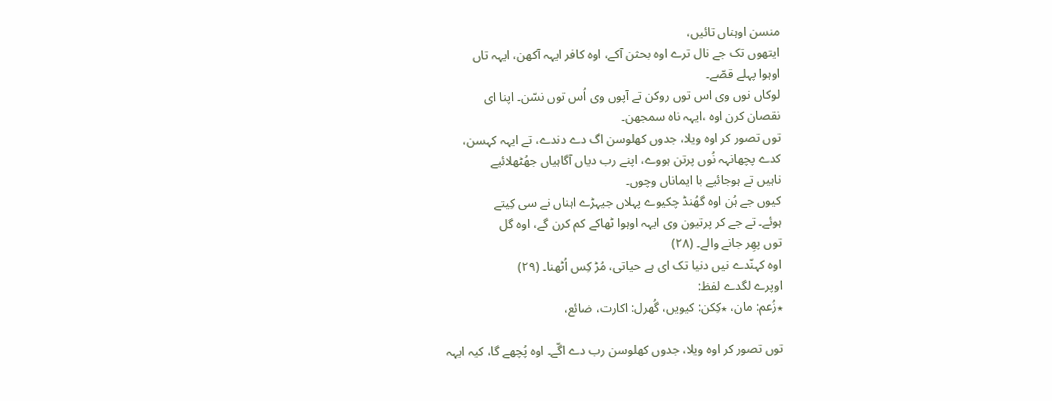منسن اوہناں تائیں،
ایتھوں تک جے نال ترے اوہ بحثن آکے، اوہ کافر ایہہ آکھن، ایہہ تاں
اوہوا پہلے قصّے۔
لوکاں نوں وی اس توں روکن تے آپوں وی اُس توں نسّن۔ اپنا ای
نقصان کرن اوہ ،ایہہ ناہ سمجھن۔
توں تصور کر اوہ ویلا، جدوں کھلوسن اگ دے دندے، تے ایہہ کہسن،
کدے پچھانہہ نُوں پرتن ہووے، اپنے رب دیاں آگاہیاں جھُٹھلائیے
ناہیں تے ہوجائیے با ایماناں وچوں۔
کیوں جے ہُن اوہ گھُنڈ چکیوے پہلاں جیہڑے اہناں نے سی کِیتے
ہوئے۔ تے جے کر پرتیون وی ایہہ اوہوا ٹھاکے کم کرن گے، اوہ گل
توں پھِر جانے والے۔ (٢٨)
اوہ کہنّدے نیں دنیا تک ای ہے حیاتی، مُڑ کِس اُٹھنا۔ (٢٩)
اوپرے لگدے لفظ:
٭زُعم: مان، ٭کِکن: کیویں، گُھرل: اکارت، ضائع،

توں تصور کر اوہ ویلا، جدوں کھلوسن رب دے اگّے۔ اوہ پُچھے گا، کیہ ایہہ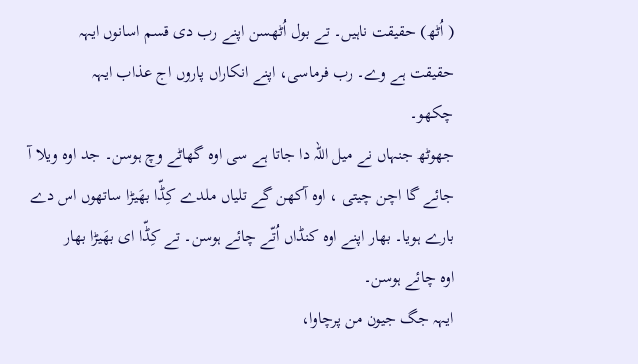( اُٹھ) حقیقت ناہیں۔ تے بول اُٹھسن اپنے رب دی قسم اسانوں ایہہ
حقیقت ہے وے۔ رب فرماسی، اپنے انکاراں پاروں اج عذاب ایہہ
چکھو۔
جھوٹھ جنہاں نے میل اللہ دا جاتا ہے سی اوہ گھاٹے وچ ہوسن۔ جد اوہ ویلا آ
جائے گا اچن چیتی ، اوہ آکھن گے تلیاں ملدے کِڈّا بھَیڑا ساتھوں اس دے
بارے ہویا۔ بھار اپنے اوہ کنڈاں اُتّے چائے ہوسن۔ تے کِڈّا ای بھَیڑا بھار
اوہ چائے ہوسن۔
ایہہ جگ جیون من پرچاوا،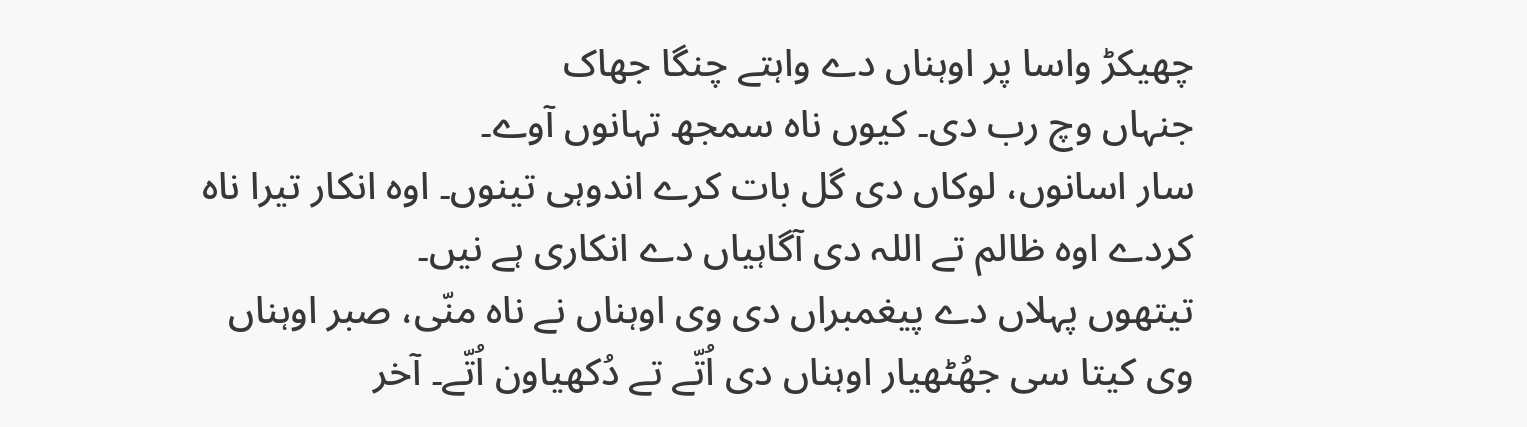چھیکڑ واسا پر اوہناں دے واہتے چنگا جھاک
جنہاں وچ رب دی۔ کیوں ناہ سمجھ تہانوں آوے۔
سار اسانوں، لوکاں دی گل بات کرے اندوہی تینوں۔ اوہ انکار تیرا ناہ
کردے اوہ ظالم تے اللہ دی آگاہیاں دے انکاری ہے نیں۔
تیتھوں پہلاں دے پیغمبراں دی وی اوہناں نے ناہ منّی، صبر اوہناں
وی کیتا سی جھُٹھیار اوہناں دی اُتّے تے دُکھیاون اُتّے۔ آخر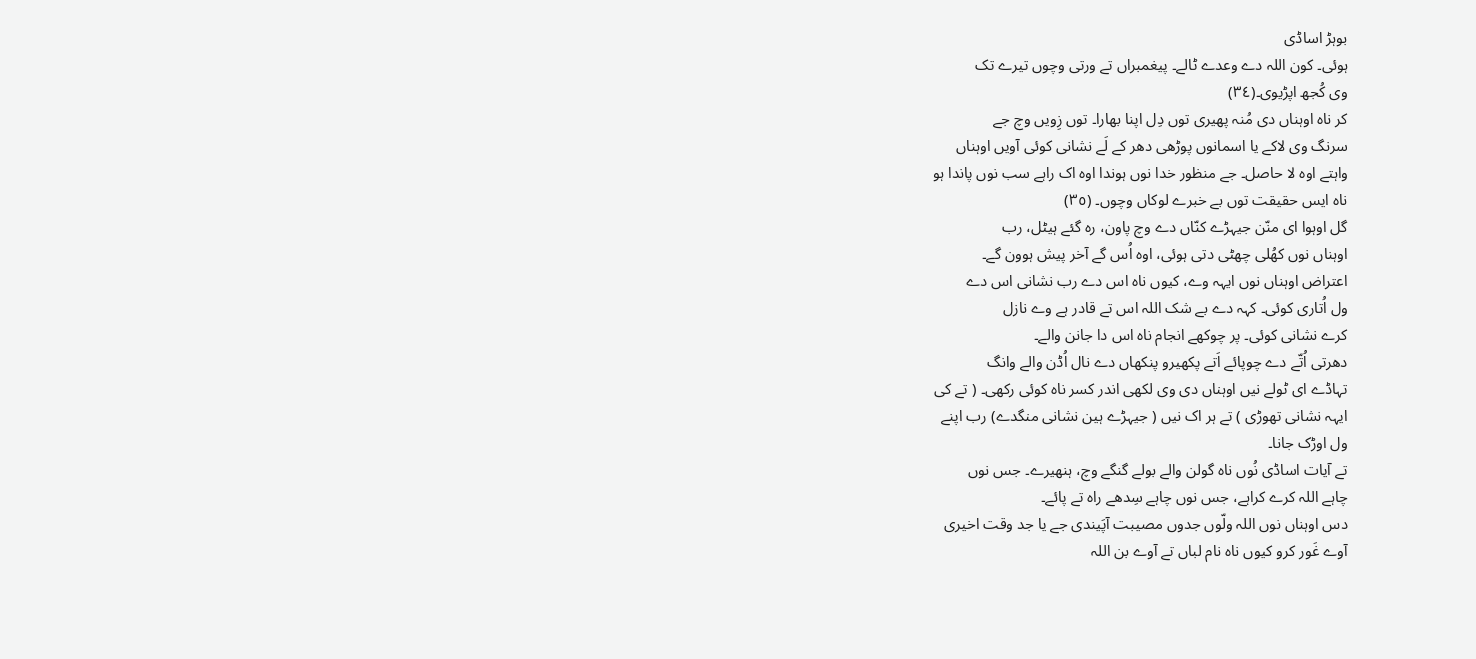بوہڑ اساڈی
ہوئی۔ کون اللہ دے وعدے ٹالے۔ پیغمبراں تے ورتی وچوں تیرے تک
وی کُجھ اپڑیوی۔(٣٤)
کر ناہ اوہناں دی مُنہ پھیری توں دِل اپنا بھارا۔ توں زِویں وچ جے
سرنگ وی لاکے یا اسمانوں پوڑھی دھر کے لَے نشانی کوئی آویں اوہناں
واہتے اوہ لا حاصل۔ جے منظور خدا نوں ہوندا اوہ اک راہے سب نوں پاندا ہو
ناہ ایس حقیقت توں بے خبرے لوکاں وچوں۔ (٣٥)
گل اوہوا ای منّن جیہڑے کنّاں دے وچ پاون، رہ گئے ہیٹل، رب
اوہناں نوں کھُلی چھٹی دتی ہوئی، اوہ اُس گے آخر پیش ہوون گے۔
اعتراض اوہناں نوں ایہہ وے، کیوں ناہ اس دے رب نشانی اس دے
ول اُتاری کوئی۔ کہہ دے بے شک اللہ اس تے قادر ہے وے نازل
کرے نشانی کوئی۔ پر چوکھے انجام ناہ اس دا جانن والے۔
دھرتی اُتّے دے چوپائے اَتے پکھیرو پنکھاں دے نال اُڈن والے وانگ
تہاڈے ای ٹولے نیں اوہناں دی وی لکھی اندر کسر ناہ کوئی رکھی۔ ( تے کی
ایہہ نشانی تھوڑی ) تے ہر اک نیں ( جیہڑے ہین نشانی منگدے) رب اپنے
ول اوڑک جانا۔
تے آیات اساڈی نُوں ناہ گولن والے بولے گنگے وچ، ہنھیرے۔ جس نوں
چاہے اللہ کرے کراہے، جس نوں چاہے سِدھے راہ تے پائے۔
دس اوہناں نوں اللہ ولّوں جدوں مصیبت آپَیندی جے یا جد وقت اخیری
آوے غَور کرو کیوں ناہ نام لباں تے آوے بن اللہ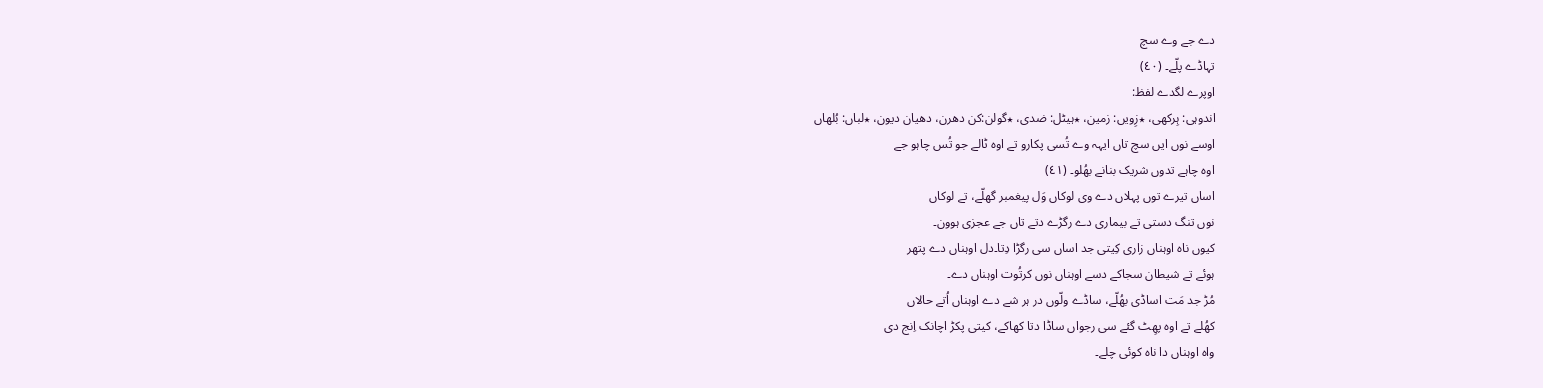دے جے وے سچ
تہاڈے پلّے۔ (٤٠)
اوپرے لگدے لفظ:
اندوہی: ہِرکھی، ٭زِویں: زمین، ٭ہیٹل: ضدی، ٭گولن:کن دھرن، دھیان دیون، ٭لباں: بُلھاں
اوسے نوں ایں سچ تاں ایہہ وے تُسی پکارو تے اوہ ٹالے جو تُس چاہو جے
اوہ چاہے تدوں شریک بنانے بھُلو۔ (٤١)
اساں تیرے توں پہلاں دے وی لوکاں وَل پیغمبر گھلّے، تے لوکاں
نوں تنگ دستی تے بیماری دے رگڑے دتے تاں جے عجزی ہوون۔
کیوں ناہ اوہناں زاری کِیتی جد اساں سی رگڑا دِتا۔دل اوہناں دے پتھر
ہوئے تے شیطان سجاکے دسے اوہناں نوں کرتُوت اوہناں دے۔
مُڑ جد مَت اساڈی بھُلّے، ساڈے ولّوں در ہر شے دے اوہناں اُتے حالاں
کھُلے تے اوہ پھِٹ گئے سی رجواں ساڈا دتا کھاکے، کیتی پکڑ اچانک اِنج دی
واہ اوہناں دا ناہ کوئی چلے۔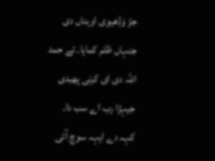جڑ وَڈِھیوی اوہناں دی جنہاں ظلم کمایا۔ تے حمد اللہ دی ای کرنی پھبدی
جیہڑا رب اے سب دا۔
کہہ دے ایہہ سوچ آئی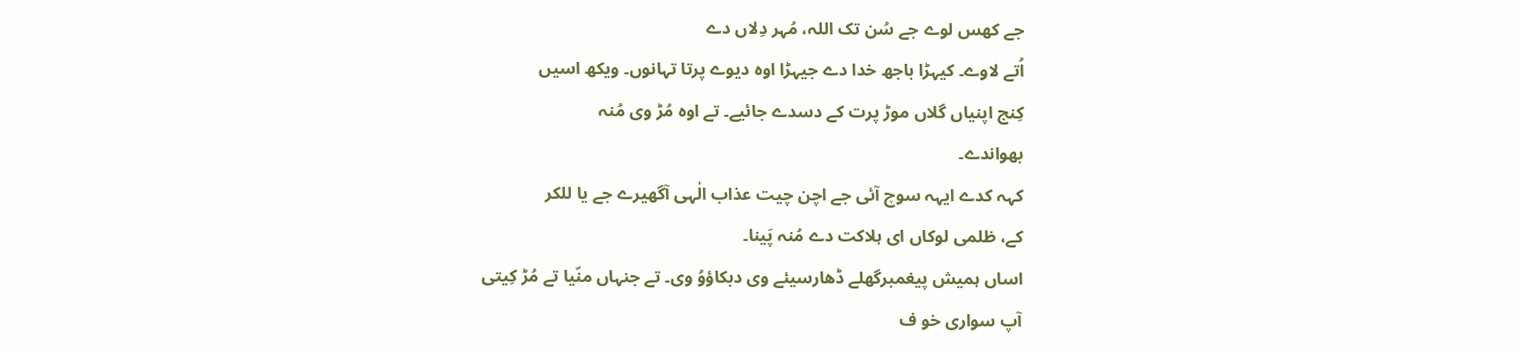جے کھس لوے جے سُن تک اللہ، مُہر دِلاں دے
اُتے لاوے۔ کیہڑا باجھ خدا دے جیہڑا اوہ دیوے پرتا تہانوں۔ ویکھ اسیں
کِنج اپنیاں گلاں موڑ پرت کے دسدے جائیے۔ تے اوہ مُڑ وی مُنہ
بھواندے۔
کہہ کدے ایہہ سوچ آئی جے اچن چیت عذاب الٰہی آگھیرے جے یا للکر
کے، ظلمی لوکاں ای ہلاکت دے مُنہ پَینا۔
اساں ہمیش پیغمبرگھلے ڈھارسیئے وی دبکاؤوُ وی۔ تے جنہاں منّیا تے مُڑ کِیتی
آپ سواری خو ف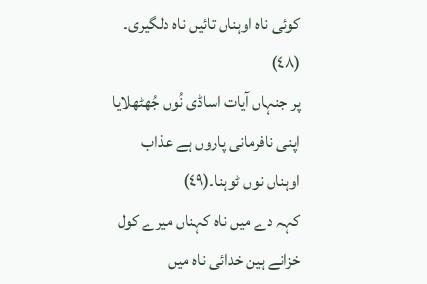کوئی ناہ اوہناں تائیں ناہ دلگیری۔ (٤٨)
پر جنہاں آیات اساڈی نُوں جُھٹھلایا اپنی نافرمانی پاروں ہے عذاب
اوہناں نوں ٹوہنا۔(٤٩)
کہہ دے میں ناہ کہناں میرے کول خزانے ہین خدائی ناہ میں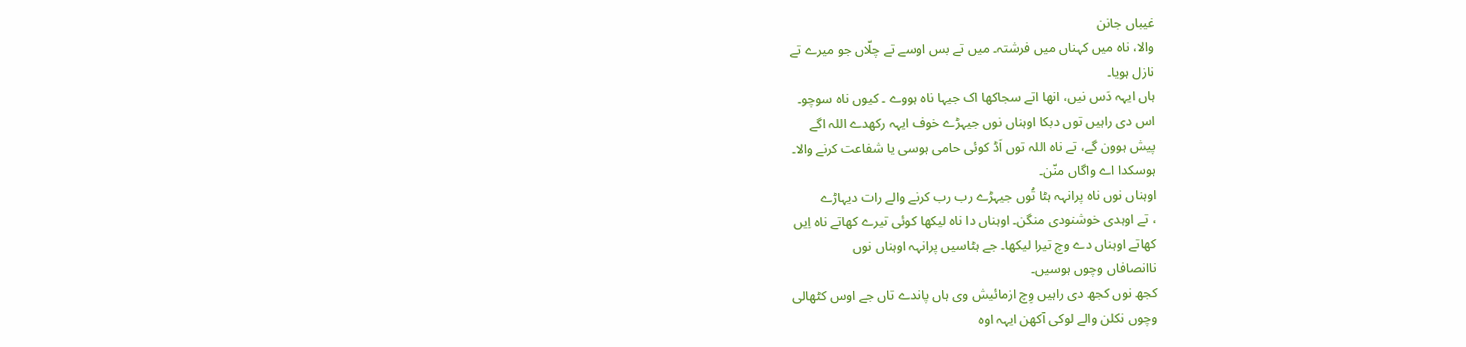غیباں جانن
والا، ناہ میں کہناں میں فرشتہ۔ میں تے بس اوسے تے چلّاں جو میرے تے
نازل ہویا۔
ہاں ایہہ دَس نیں، انھا اتے سجاکھا اک جیہا ناہ ہووے ۔ کیوں ناہ سوچو۔
اس دی راہیں توں دبکا اوہناں نوں جیہڑے خوف ایہہ رکھدے اللہ اگے
پیش ہوون گے، تے ناہ اللہ توں اَڈ کوئی حامی ہوسی یا شفاعت کرنے والا۔
ہوسکدا اے واگاں منّن۔
اوہناں نوں ناہ پرانہہ ہٹا تُوں جیہڑے رب رب کرنے والے رات دیہاڑے
، تے اوہدی خوشنودی منگن۔ اوہناں دا ناہ لیکھا کوئی تیرے کھاتے ناہ اِیں
کھاتے اوہناں دے وچ تیرا لیکھا۔ جے ہٹاسیں پرانہہ اوہناں نوں
ناانصافاں وچوں ہوسیں۔
کجھ نوں کجھ دی راہیں وِچ ازمائیش وی ہاں پاندے تاں جے اوس کٹھالی
وچوں نکلن والے لوکی آکھن ایہہ اوہ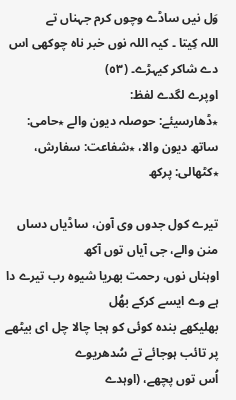وَل نیں ساڈے وچوں کرم جہناں تے
اللہ کِیتا ۔ کیہ اللہ نوں خبر ناہ چوکھی اس دے شاکر کیہڑے۔ (٥٣)
اوپرے لگدے لفظ:
٭ڈھارسیئے: حوصلہ دیون والے ٭حامی: ساتھ دیون والا، ٭شفاعت: سفارش، ٭کٹھالی: پرکھ

تیرے کول جدوں وی آون، ساڈیاں دساں منن والے، جی آیاں توں آکھ
اوہناں نوں، رحمت بھریا شیوہ رب تیرے دا ہے وے ایسے کرکے بھُل
بھلیکھے بندہ کوئی کو ہجا چالا چل ای بیٹھے پر تائب ہوجائے تے سُدھریوے
اُس توں پچھے، (اوہدے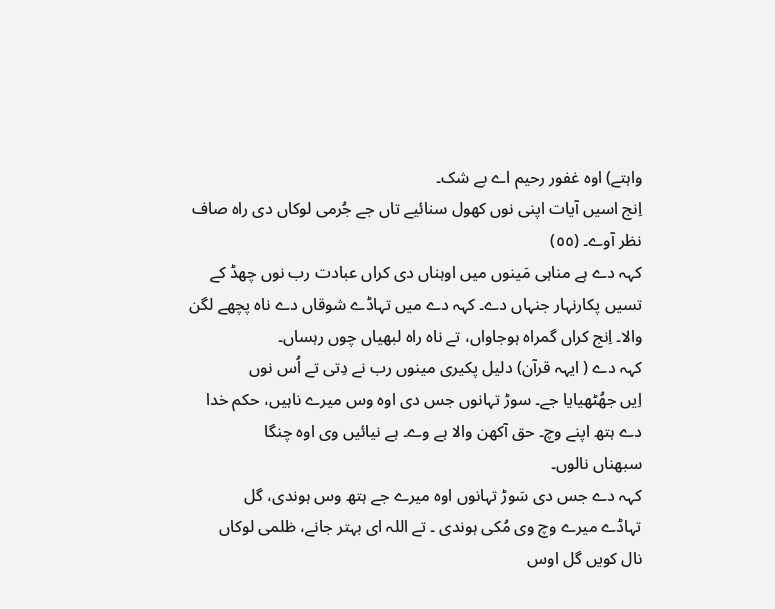واہتے) اوہ غفور رحیم اے بے شک۔
اِنج اسیں آیات اپنی نوں کھول سنائیے تاں جے جُرمی لوکاں دی راہ صاف
نظر آوے۔ (٥٥)
کہہ دے ہے مناہی مَینوں میں اوہناں دی کراں عبادت رب نوں چھڈ کے
تسیں پکارنہار جنہاں دے۔ کہہ دے میں تہاڈے شوقاں دے ناہ پچھے لگن
والا۔ اِنج کراں گمراہ ہوجاواں، تے ناہ راہ لبھیاں چوں رہساں۔
کہہ دے ( ایہہ قرآن) دلیل پکیری مینوں رب نے دِتی تے اُس نوں
اِیں جھُٹھیایا جے۔ سوڑ تہانوں جس دی اوہ وس میرے ناہیں، حکم خدا
دے ہتھ اپنے وچ۔ حق آکھن والا ہے وے۔ ہے نیائیں وی اوہ چنگا
سبھناں نالوں۔
کہہ دے جس دی سَوڑ تہانوں اوہ میرے جے ہتھ وس ہوندی، گل
تہاڈے میرے وچ وی مُکی ہوندی ۔ تے اللہ ای بہتر جانے، ظلمی لوکاں
نال کویں گل اوس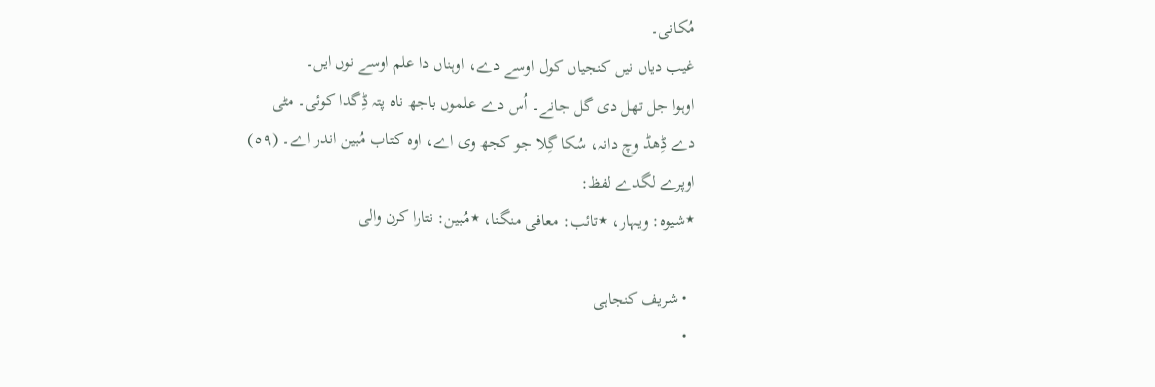مُکانی۔
غیب دیاں نیں کنجیاں کول اوسے دے، اوہناں دا علم اوسے نوں ایں۔
اوہوا جل تھل دی گل جانے۔ اُس دے علموں باجھ ناہ پتہ ڈِگدا کوئی۔ مٹی
دے ڈِھڈ وچ دانہ، سُکا گِلا جو کجھ وی اے، اوہ کتاب مُبین اندر اے۔ (٥٩)
اوپرے لگدے لفظ:
٭شیوہ: ویہار، ٭تائب: معافی منگنا، ٭مُبین: نتارا کرن والی

  • شریف کنجاہی
  •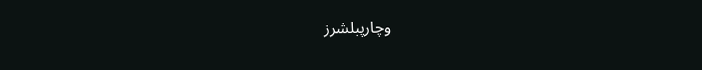وچارپبلشرز